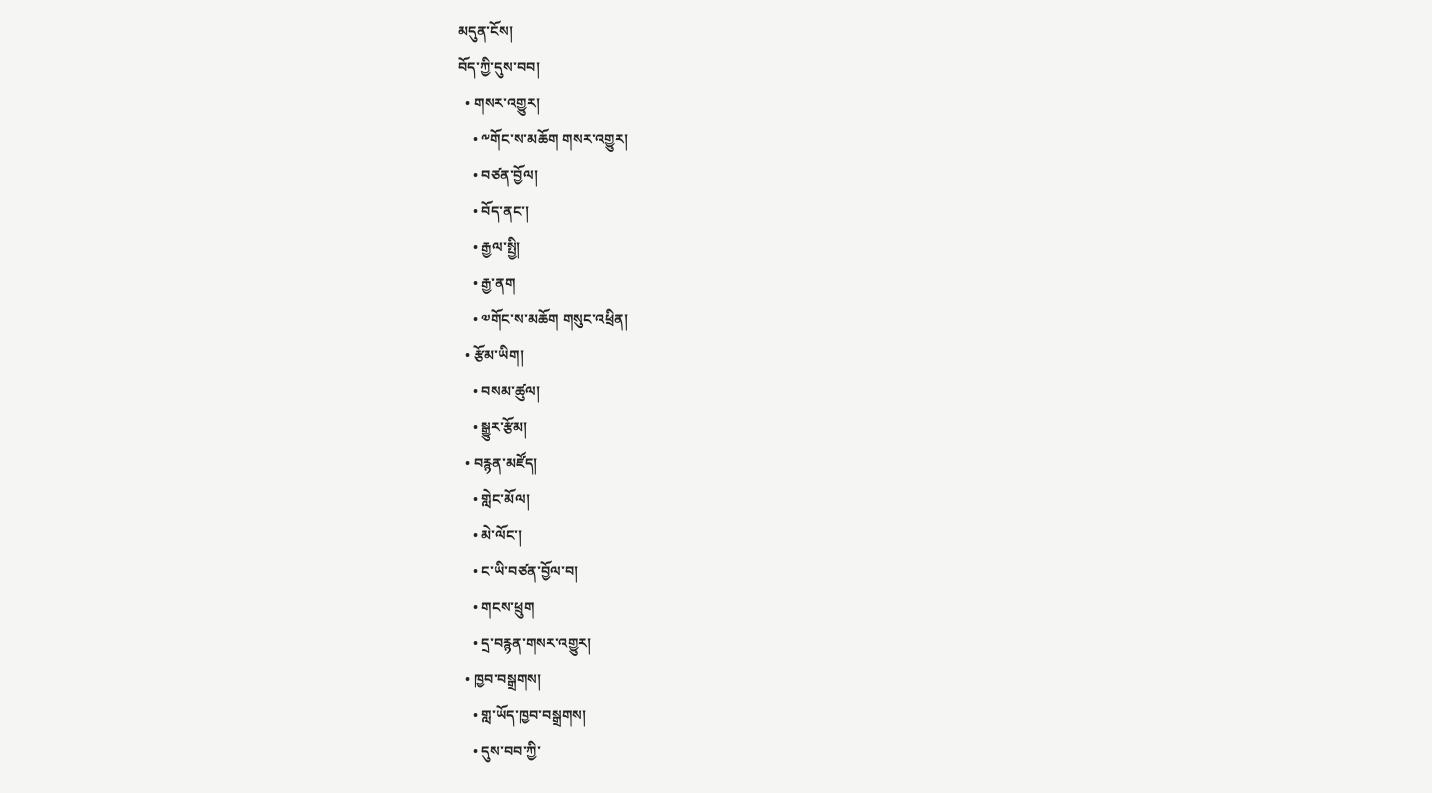མདུན་ངོས།
བོད་ཀྱི་དུས་བབ།
  • གསར་འགྱུར།
    • ༸གོང་ས་མཆོག གསར་འགྱུར།
    • བཙན་བྱོལ།
    • བོད་ནང་།
    • རྒྱལ་སྤྱི།
    • རྒྱ་ནག
    • ༧གོང་ས་མཆོག གསུང་འཕྲིན།
  • རྩོམ་ཡིག།
    • བསམ་ཚུལ།
    • སྒྱུར་རྩོམ།
  • བརྙན་མཛོད།
    • གླེང་མོལ།
    • མེ་ལོང་།
    • ང་ཡི་བཙན་བྱོལ་བ།
    • གངས་ཕྲུག
    • དྲ་བརྙན་གསར་འགྱུར།
  • ཁྱབ་བསྒྲགས།
    • གླ་ཡོད་ཁྱབ་བསྒྲགས།
    • དུས་བབ་ཀྱི་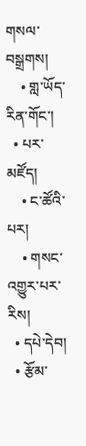གསལ་བསྒྲགས།
    • གླ་ཡོད་རིན་གོང་།
  • པར་མཛོད།
    • ང་ཚོའི་པར།
    • གསང་འགྱུར་པར་རིས།
  • དཔེ་དེབ།
  • རྩོམ་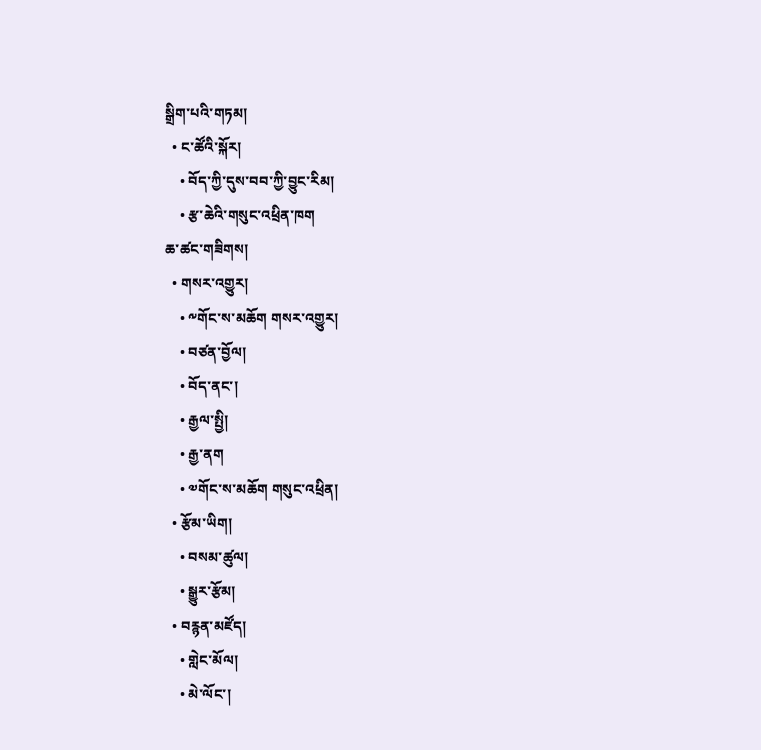སྒྲིག་པའི་གཏམ།
  • ང་ཚོའི་སྐོར།
    • བོད་ཀྱི་དུས་བབ་ཀྱི་བྱུང་རིམ།
    • རྩ་ཆེའི་གསུང་འཕྲིན་ཁག
ཆ་ཚང་གཟིགས།
  • གསར་འགྱུར།
    • ༸གོང་ས་མཆོག གསར་འགྱུར།
    • བཙན་བྱོལ།
    • བོད་ནང་།
    • རྒྱལ་སྤྱི།
    • རྒྱ་ནག
    • ༧གོང་ས་མཆོག གསུང་འཕྲིན།
  • རྩོམ་ཡིག།
    • བསམ་ཚུལ།
    • སྒྱུར་རྩོམ།
  • བརྙན་མཛོད།
    • གླེང་མོལ།
    • མེ་ལོང་།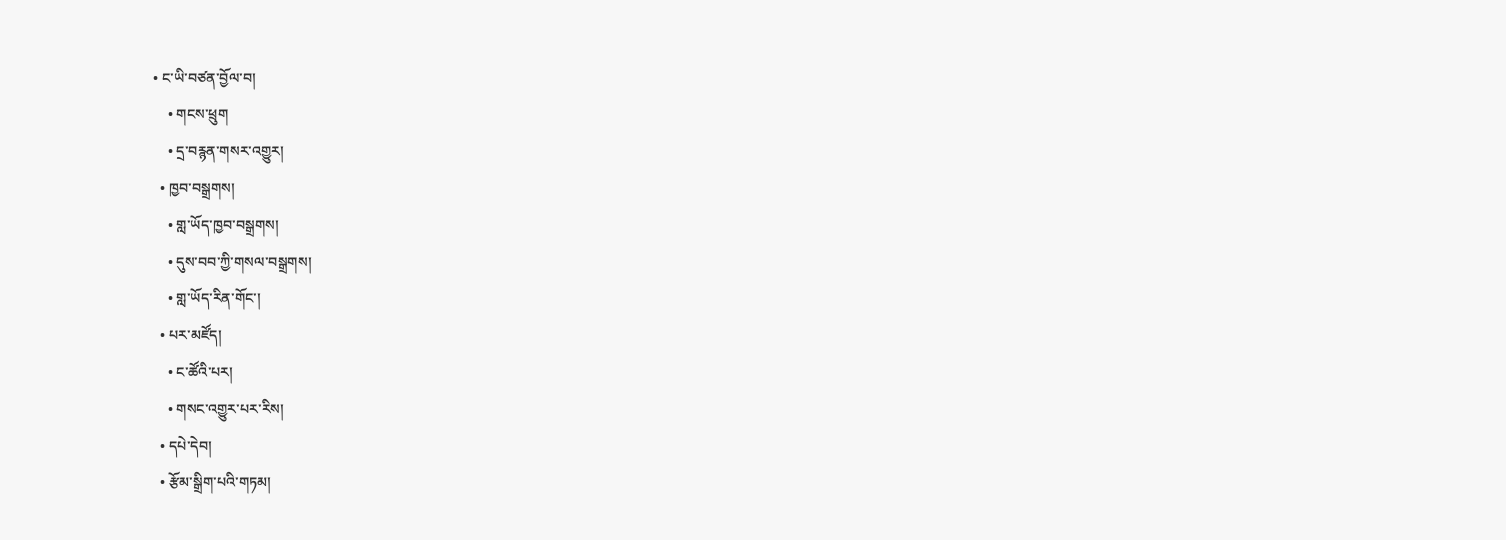• ང་ཡི་བཙན་བྱོལ་བ།
    • གངས་ཕྲུག
    • དྲ་བརྙན་གསར་འགྱུར།
  • ཁྱབ་བསྒྲགས།
    • གླ་ཡོད་ཁྱབ་བསྒྲགས།
    • དུས་བབ་ཀྱི་གསལ་བསྒྲགས།
    • གླ་ཡོད་རིན་གོང་།
  • པར་མཛོད།
    • ང་ཚོའི་པར།
    • གསང་འགྱུར་པར་རིས།
  • དཔེ་དེབ།
  • རྩོམ་སྒྲིག་པའི་གཏམ།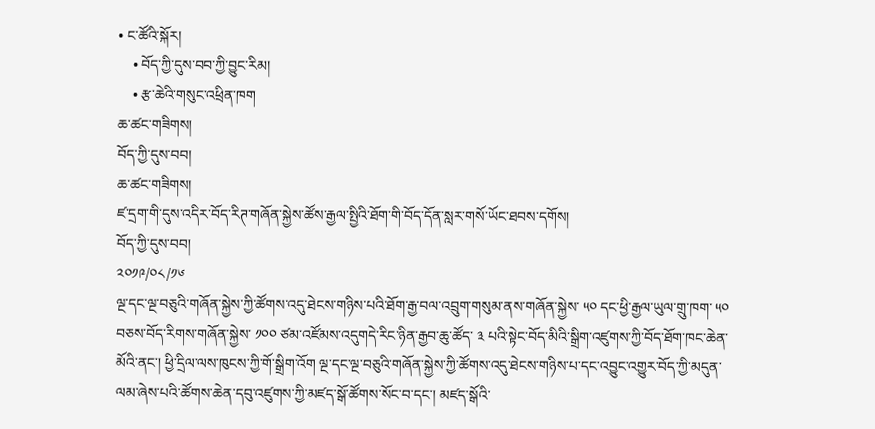• ང་ཚོའི་སྐོར།
    • བོད་ཀྱི་དུས་བབ་ཀྱི་བྱུང་རིམ།
    • རྩ་ཆེའི་གསུང་འཕྲིན་ཁག
ཆ་ཚང་གཟིགས།
བོད་ཀྱི་དུས་བབ།
ཆ་ཚང་གཟིགས།
ཛ་དྲག་གི་དུས་འདིར་བོད་རིཊ་གཞོན་སྐྱེས་ཚོས་རྒྱལ་སྤྱིའི་ཐོག་གི་བོད་དོན་སླར་གསོ་ཡོང་ཐབས་དགོས།
བོད་ཀྱི་དུས་བབ།
༢༠༡༩/༠༨/༡༦
ལྔ་དང་ལྔ་བཅུའི་གཞོན་སྐྱེས་ཀྱི་ཚོགས་འདུ་ཐེངས་གཉིས་པའི་ཐོག་རྒྱ་བལ་འབྲུག་གསུམ་ནས་གཞོན་སྐྱེས་ ༥༠ དང་ཕྱི་རྒྱལ་ཡུལ་གྲུ་ཁག་ ༥༠ བཅས་བོད་རིགས་གཞོན་སྐྱེས་ ༡༠༠ ཙམ་འཛོམས་འདུགདེ་རིང་ཉིན་རྒྱབ་ཆུ་ཚོད་ ༣ པའི་སྟེང་བོད་མིའི་སྒྲིག་འཛུགས་ཀྱི་བོད་ཐོག་ཁང་ཆེན་མོའི་ནང་། ཕྱི་དྲིལ་ལས་ཁུངས་ཀྱི་གོ་སྒྲིག་འོག ལྔ་དང་ལྔ་བཅུའི་གཞོན་སྐྱེས་ཀྱི་ཚོགས་འདུ་ཐེངས་གཉིས་པ་དང་འབྱུང་འགྱུར་བོད་ཀྱི་མདུན་ལམ་ཞེས་པའི་ཚོགས་ཆེན་དབུ་འཛུགས་ཀྱི་མཛད་སྒོ་ཚོགས་སོང་བ་དང་། མཛད་སྒོའི་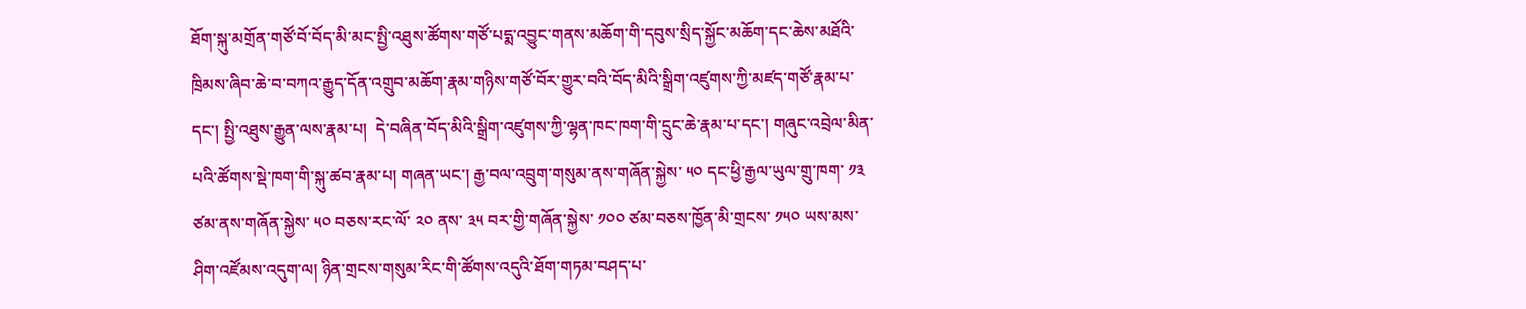ཐོག་སྐུ་མགྲོན་གཙོ་བོ་བོད་མི་མང་སྤྱི་འཐུས་ཚོགས་གཙོ་པདྨ་འབྱུང་གནས་མཆོག་གི་དབུས་སྲིད་སྐྱོང་མཆོག་དང་ཆེས་མཐོའི་ཁྲིམས་ཞིབ་ཆེ་བ་བཀའ་རྒྱུད་དོན་འགྲུབ་མཆོག་རྣམ་གཉིས་གཙོ་བོར་གྱུར་བའི་བོད་མིའི་སྒྲིག་འཛུགས་ཀྱི་མཛད་གཙོ་རྣམ་པ་དང་། སྤྱི་འཐུས་རྒྱུན་ལས་རྣམ་པ།  དེ་བཞིན་བོད་མིའི་སྒྲིག་འཛུགས་ཀྱི་ལྷན་ཁང་ཁག་གི་དྲུང་ཆེ་རྣམ་པ་དང་། གཞུང་འབྲེལ་མིན་པའི་ཚོགས་སྡེ་ཁག་གི་སྐུ་ཚབ་རྣམ་པ། གཞན་ཡང་། རྒྱ་བལ་འབྲུག་གསུམ་ནས་གཞོན་སྐྱེས་ ༥༠ དང་ཕྱི་རྒྱལ་ཡུལ་གྲུ་ཁག་ ༡༣ ཙམ་ནས་གཞོན་སྐྱེས་ ༥༠ བཅས་རང་ལོ་ ༢༠ ནས་ ༣༥ བར་གྱི་གཞོན་སྐྱེས་ ༡༠༠ ཙམ་བཅས་ཁྱོན་མི་གྲངས་ ༡༥༠ ཡས་མས་ཤིག་འཛོམས་འདུག་ལ། ཉིན་གྲངས་གསུམ་རིང་གི་ཚོགས་འདུའི་ཐོག་གཏམ་བཤད་པ་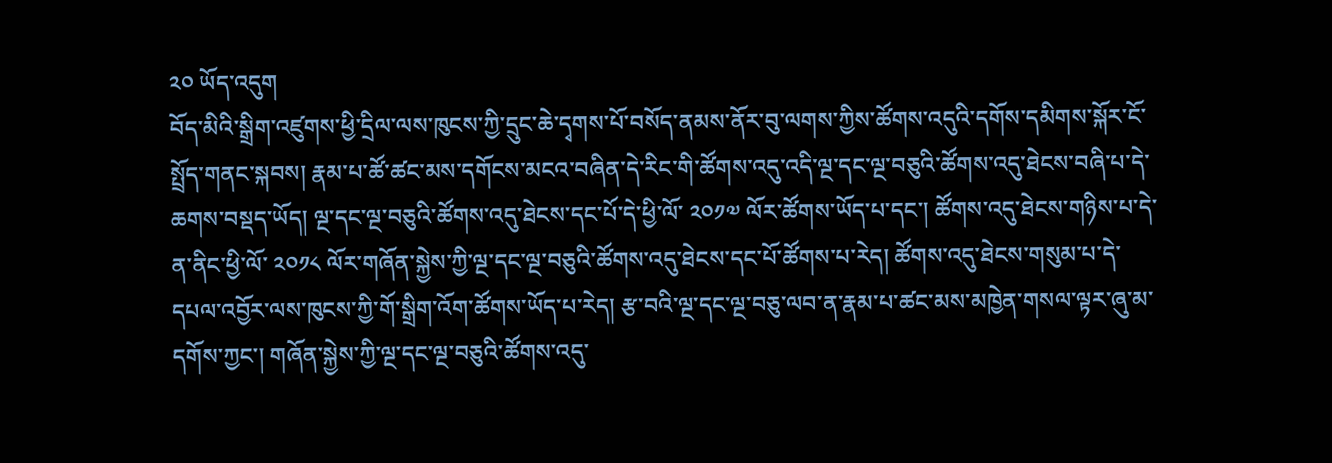༢༠ ཡོད་འདུག
བོད་མིའི་སྒྲིག་འཛུགས་ཕྱི་དྲིལ་ལས་ཁུངས་ཀྱི་དྲུང་ཆེ་དྭགས་པོ་བསོད་ནམས་ནོར་བུ་ལགས་ཀྱིས་ཚོགས་འདུའི་དགོས་དམིགས་སྐོར་ངོ་སྤྲོད་གནང་སྐབས། རྣམ་པ་ཚོ་ཚང་མས་དགོངས་མངའ་བཞིན་དེ་རིང་གི་ཚོགས་འདུ་འདི་ལྔ་དང་ལྔ་བཅུའི་ཚོགས་འདུ་ཐེངས་བཞི་པ་དེ་ཆགས་བསྡད་ཡོད། ལྔ་དང་ལྔ་བཅུའི་ཚོགས་འདུ་ཐེངས་དང་པོ་དེ་ཕྱི་ལོ་ ༢༠༡༧ ལོར་ཚོགས་ཡོད་པ་དང་། ཚོགས་འདུ་ཐེངས་གཉིས་པ་དེ་ན་ནིང་ཕྱི་ལོ་ ༢༠༡༨ ལོར་གཞོན་སྐྱེས་ཀྱི་ལྔ་དང་ལྔ་བཅུའི་ཚོགས་འདུ་ཐེངས་དང་པོ་ཚོགས་པ་རེད། ཚོགས་འདུ་ཐེངས་གསུམ་པ་དེ་དཔལ་འབྱོར་ལས་ཁུངས་ཀྱི་གོ་སྒྲིག་འོག་ཚོགས་ཡོད་པ་རེད། རྩ་བའི་ལྔ་དང་ལྔ་བཅུ་ལབ་ན་རྣམ་པ་ཚང་མས་མཁྱེན་གསལ་ལྟར་ཞུ་མ་དགོས་ཀྱང་། གཞོན་སྐྱེས་ཀྱི་ལྔ་དང་ལྔ་བཅུའི་ཚོགས་འདུ་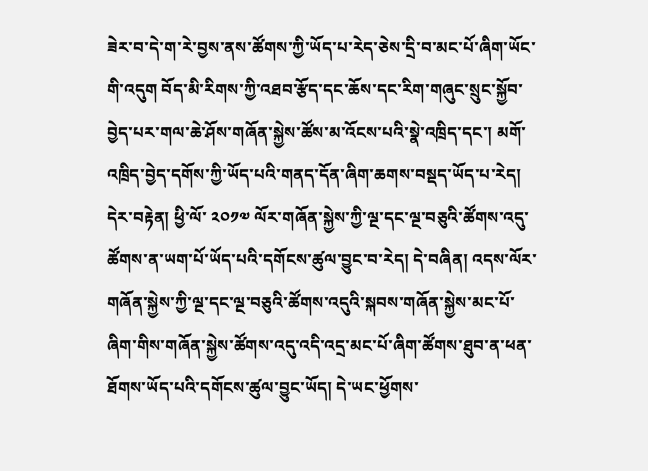ཟེར་བ་དེ་ག་རེ་བྱས་ནས་ཚོགས་ཀྱི་ཡོད་པ་རེད་ཅེས་དྲི་བ་མང་པོ་ཞིག་ཡོང་གི་འདུག བོད་མི་རིགས་ཀྱི་འཐབ་རྩོད་དང་ཆོས་དང་རིག་གཞུང་སྲུང་སྐྱོབ་བྱེད་པར་གལ་ཆེ་ཤོས་གཞོན་སྐྱེས་ཚོས་མ་འོངས་པའི་སྣེ་འཁྲིད་དང་། མགོ་འཁྲིད་བྱེད་དགོས་ཀྱི་ཡོད་པའི་གནད་དོན་ཞིག་ཆགས་བསྡད་ཡོད་པ་རེད། དེར་བརྟེན། ཕྱི་ལོ་ ༢༠༡༧ ལོར་གཞོན་སྐྱེས་ཀྱི་ལྔ་དང་ལྔ་བཅུའི་ཚོགས་འདུ་ཚོགས་ན་ཡག་པོ་ཡོད་པའི་དགོངས་ཚུལ་བྱུང་བ་རེད། དེ་བཞིན། འདས་ལོར་གཞོན་སྐྱེས་ཀྱི་ལྔ་དང་ལྔ་བཅུའི་ཚོགས་འདུའི་སྐབས་གཞོན་སྐྱེས་མང་པོ་ཞིག་གིས་གཞོན་སྐྱེས་ཚོགས་འདུ་འདི་འདྲ་མང་པོ་ཞིག་ཚོགས་ཐུབ་ན་ཕན་ཐོགས་ཡོད་པའི་དགོངས་ཚུལ་བྱུང་ཡོད། དེ་ཡང་ཕྱོགས་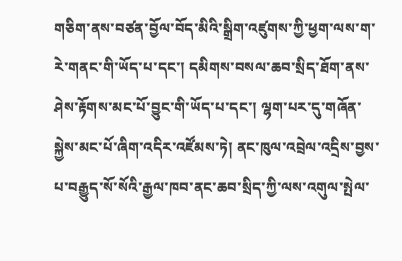གཅིག་ནས་བཙན་བྱོལ་བོད་མིའི་སྒྲིག་འཛུགས་ཀྱི་ཕྱག་ལས་ག་རེ་གནང་གི་ཡོད་པ་དང་། དམིགས་བསལ་ཆབ་སྲིད་ཐོག་ནས་ཤེས་རྟོགས་མང་པོ་བྱུང་གི་ཡོད་པ་དང་། ལྷག་པར་དུ་གཞོན་སྐྱེས་མང་པོ་ཞིག་འདིར་འཛོམས་ཏེ། ནང་ཁུལ་འབྲེལ་འདྲིས་བྱས་པ་བརྒྱུད་སོ་སོའི་རྒྱལ་ཁབ་ནང་ཆབ་སྲིད་ཀྱི་ལས་འགུལ་སྤེལ་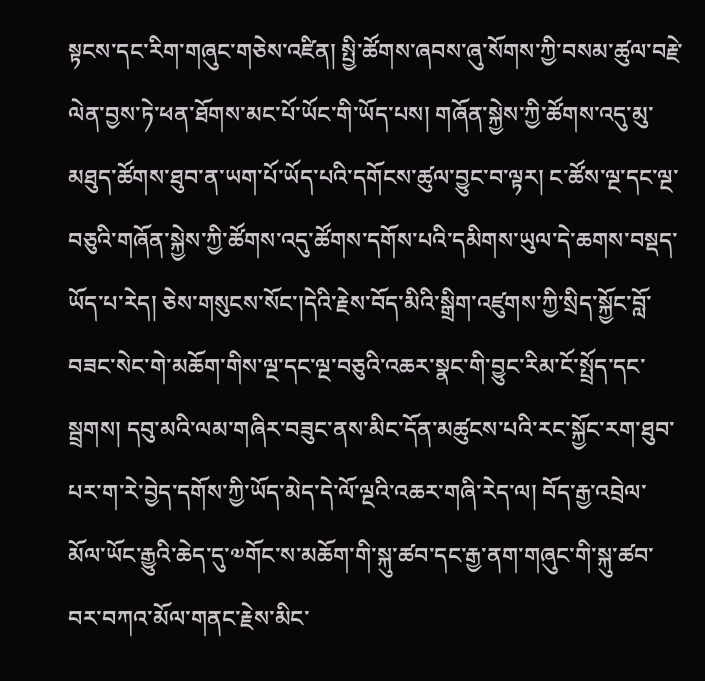སྟངས་དང་རིག་གཞུང་གཅེས་འཛིན། སྤྱི་ཚོགས་ཞབས་ཞུ་སོགས་ཀྱི་བསམ་ཚུལ་བརྗེ་ལེན་བྱས་ཏེ་ཕན་ཐོགས་མང་པོ་ཡོང་གི་ཡོད་པས། གཞོན་སྐྱེས་ཀྱི་ཚོགས་འདུ་མུ་མཐུད་ཚོགས་ཐུབ་ན་ཡག་པོ་ཡོད་པའི་དགོངས་ཚུལ་བྱུང་བ་ལྟར། ང་ཚོས་ལྔ་དང་ལྔ་བཅུའི་གཞོན་སྐྱེས་ཀྱི་ཚོགས་འདུ་ཚོགས་དགོས་པའི་དམིགས་ཡུལ་དེ་ཆགས་བསྡད་ཡོད་པ་རེད། ཅེས་གསུངས་སོང་།དེའི་རྗེས་བོད་མིའི་སྒྲིག་འཛུགས་ཀྱི་སྲིད་སྐྱོང་བློ་བཟང་སེང་གེ་མཆོག་གིས་ལྔ་དང་ལྔ་བཅུའི་འཆར་སྣང་གི་བྱུང་རིམ་ངོ་སྤྲོད་དང་སྦྲགས། དབུ་མའི་ལམ་གཞིར་བཟུང་ནས་མིང་དོན་མཚུངས་པའི་རང་སྐྱོང་རག་ཐུབ་པར་ག་རེ་བྱེད་དགོས་ཀྱི་ཡོད་མེད་དེ་ལོ་ལྔའི་འཆར་གཞི་རེད་ལ། བོད་རྒྱ་འབྲེལ་མོལ་ཡོང་རྒྱུའི་ཆེད་དུ་༧གོང་ས་མཆོག་གི་སྐུ་ཚབ་དང་རྒྱ་ནག་གཞུང་གི་སྐུ་ཚབ་བར་བཀའ་མོལ་གནང་རྗེས་མིང་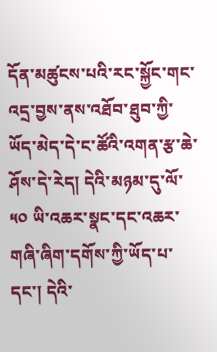དོན་མཚུངས་པའི་རང་སྐྱོང་གང་འདྲ་བྱས་ནས་འཐོབ་ཐུབ་ཀྱི་ཡོད་མེད་དེ་ང་ཚོའི་འགན་རྩ་ཆེ་ཤོས་དེ་རེད། དེའི་མཉམ་དུ་ལོ་ ༥༠ ཡི་འཆར་སྣང་དང་འཆར་གཞི་ཞིག་དགོས་ཀྱི་ཡོད་པ་དང་། དེའི་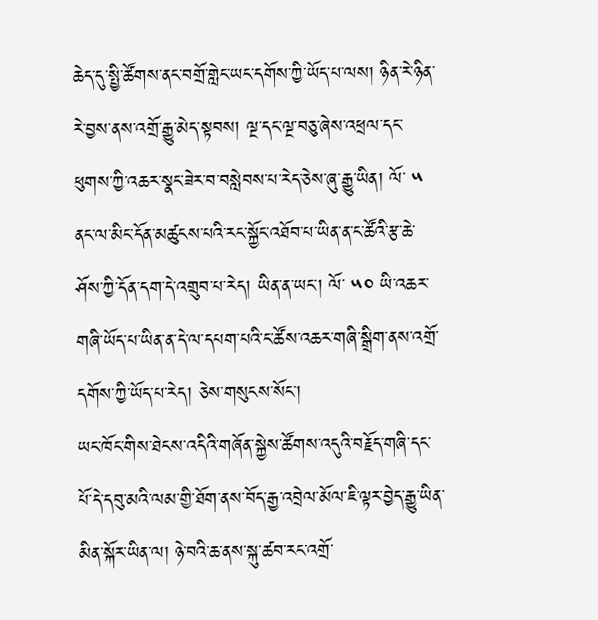ཆེད་དུ་སྤྱི་ཚོགས་ནང་བགྲོ་གླེང་ཡང་དགོས་ཀྱི་ཡོད་པ་ལས། ཉིན་རེ་ཉིན་རེ་བྱས་ནས་འགྲོ་རྒྱུ་མེད་སྟབས། ལྔ་དང་ལྔ་བཅུ་ཞེས་འཕྲལ་དང་ཕུགས་ཀྱི་འཆར་སྣང་ཟེར་བ་བསླེབས་པ་རེད་ཅེས་ཞུ་རྒྱུ་ཡིན། ལོ་ ༥ ནང་ལ་མིང་དོན་མཚུངས་པའི་རང་སྐྱོང་འཐོབ་པ་ཡིན་ན་ང་ཚོའི་རྩ་ཆེ་ཤོས་ཀྱི་དོན་དག་དེ་འགྲུབ་པ་རེད། ཡིན་ན་ཡང་། ལོ་ ༥༠ ཡི་འཆར་གཞི་ཡོད་པ་ཡིན་ན་དེ་ལ་དཔག་པའི་ང་ཚོས་འཆར་གཞི་སྒྲིག་ནས་འགྲོ་དགོས་ཀྱི་ཡོད་པ་རེད། ཅེས་གསུངས་སོང་།
ཡང་ཁོང་གིས་ཐེངས་འདིའི་གཞོན་སྐྱེས་ཚོགས་འདུའི་བརྗོད་གཞི་དང་པོ་དེ་དབུ་མའི་ལམ་གྱི་ཐོག་ནས་བོད་རྒྱ་འབྲེལ་མོལ་ཇི་ལྟར་བྱེད་རྒྱུ་ཡིན་མིན་སྐོར་ཡིན་ལ། ཉེ་བའི་ཆ་ནས་སྐུ་ཚབ་རང་འགྲོ་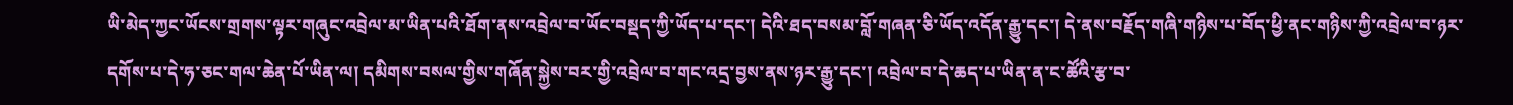ཡི་མེད་ཀྱང་ཡོངས་གྲགས་ལྟར་གཞུང་འབྲེལ་མ་ཡིན་པའི་ཐོག་ནས་འབྲེལ་བ་ཡོང་བསྡད་ཀྱི་ཡོད་པ་དང་། དེའི་ཐད་བསམ་བློ་གཞན་ཅི་ཡོད་འདོན་རྒྱུ་དང་། དེ་ནས་བརྗོད་གཞི་གཉིས་པ་བོད་ཕྱི་ནང་གཉིས་ཀྱི་འབྲེལ་བ་ཉར་དགོས་པ་དེ་ཧ་ཅང་གལ་ཆེན་པོ་ཡིན་ལ། དམིགས་བསལ་གྱིས་གཞོན་སྐྱེས་བར་གྱི་འབྲེལ་བ་གང་འདྲ་བྱས་ནས་ཉར་རྒྱུ་དང་། འབྲེལ་བ་དེ་ཆད་པ་ཡིན་ན་ང་ཚོའི་རྩ་བ་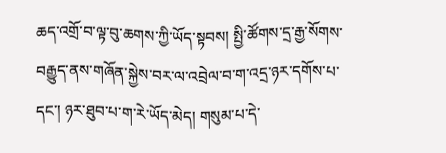ཆད་འགྲོ་བ་ལྟ་བུ་ཆགས་ཀྱི་ཡོད་སྟབས། སྤྱི་ཚོགས་དྲ་རྒྱ་སོགས་བརྒྱུད་ནས་གཞོན་སྐྱེས་བར་ལ་འབྲེལ་བ་ག་འདྲ་ཉར་དགོས་པ་དང་། ཉར་ཐུབ་པ་ག་རེ་ཡོད་མེད། གསུམ་པ་དེ་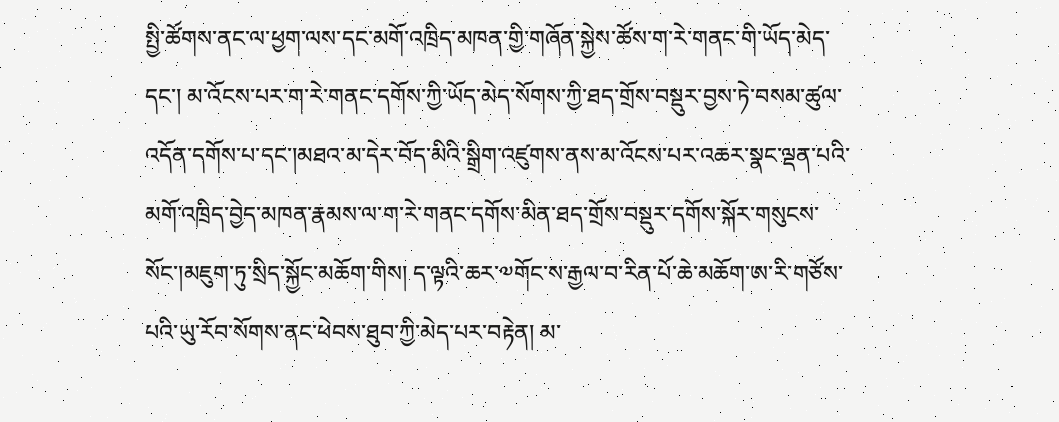སྤྱི་ཚོགས་ནང་ལ་ཕྱག་ལས་དང་མགོ་འཁྲིད་མཁན་གྱི་གཞོན་སྐྱེས་ཚོས་ག་རེ་གནང་གི་ཡོད་མེད་དང་། མ་འོངས་པར་ག་རེ་གནང་དགོས་ཀྱི་ཡོད་མེད་སོགས་ཀྱི་ཐད་གྲོས་བསྡུར་བྱས་ཏེ་བསམ་ཚུལ་འདོན་དགོས་པ་དང་།མཐའ་མ་དེར་བོད་མིའི་སྒྲིག་འཛུགས་ནས་མ་འོངས་པར་འཆར་སྣང་ལྡན་པའི་མགོ་འཁྲིད་བྱེད་མཁན་རྣམས་ལ་ག་རེ་གནང་དགོས་མིན་ཐད་གྲོས་བསྡུར་དགོས་སྐོར་གསུངས་སོང་།མཇུག་ཏུ་སྲིད་སྐྱོང་མཆོག་གིས། ད་ལྟའི་ཆར་༧གོང་ས་རྒྱལ་བ་རིན་པོ་ཆེ་མཆོག་ཨ་རི་གཙོས་པའི་ཡུ་རོབ་སོགས་ནང་ཕེབས་ཐུབ་ཀྱི་མེད་པར་བརྟེན། མ་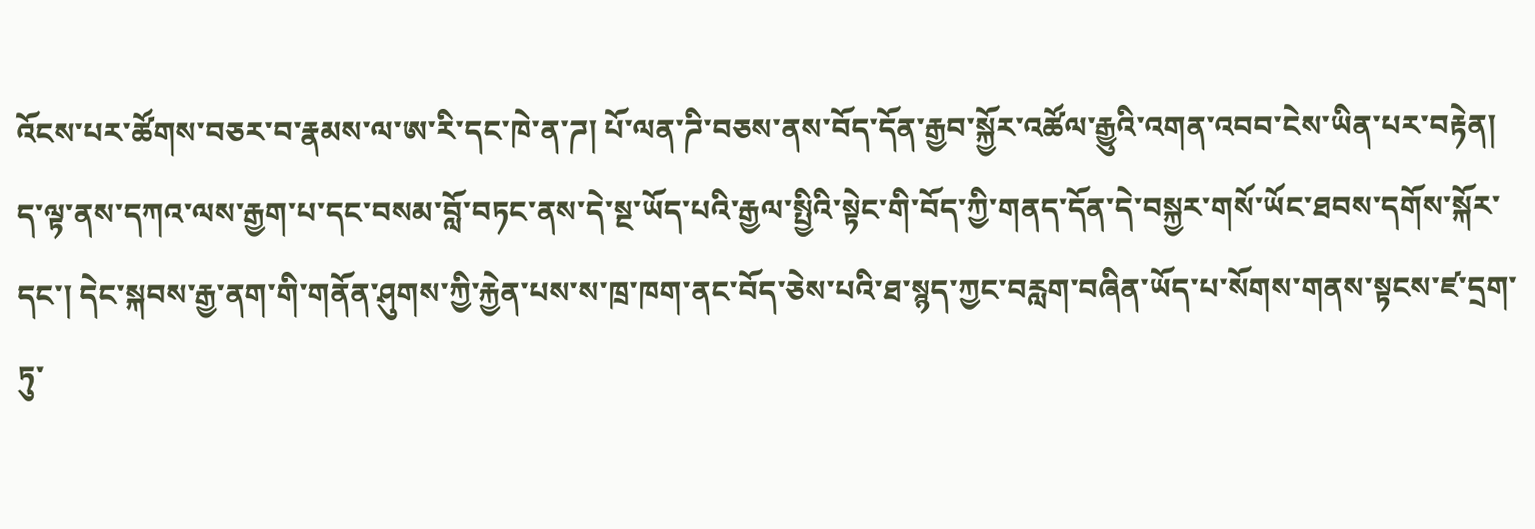འོངས་པར་ཚོགས་བཅར་བ་རྣམས་ལ་ཨ་རི་དང་ཁེ་ན་ཌ། པོ་ལན་ཌི་བཅས་ནས་བོད་དོན་རྒྱབ་སྐྱོར་འཚོལ་རྒྱུའི་འགན་འབབ་ངེས་ཡིན་པར་བརྟེན། ད་ལྟ་ནས་དཀའ་ལས་རྒྱག་པ་དང་བསམ་བློ་བཏང་ནས་དེ་སྔ་ཡོད་པའི་རྒྱལ་སྤྱིའི་སྟེང་གི་བོད་ཀྱི་གནད་དོན་དེ་བསྐྱར་གསོ་ཡོང་ཐབས་དགོས་སྐོར་དང་། དེང་སྐབས་རྒྱ་ནག་གི་གནོན་ཤུགས་ཀྱི་རྐྱེན་པས་ས་ཁྲ་ཁག་ནང་བོད་ཅེས་པའི་ཐ་སྙད་ཀྱང་བརླག་བཞིན་ཡོད་པ་སོགས་གནས་སྟངས་ཛ་དྲག་ཏུ་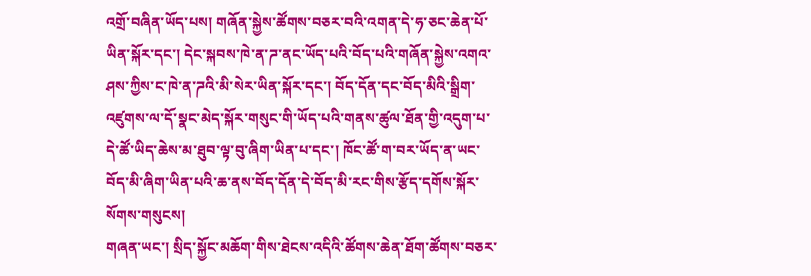འགྲོ་བཞིན་ཡོད་པས། གཞོན་སྐྱེས་ཚོགས་བཅར་བའི་འགན་དེ་ཧ་ཅང་ཆེན་པོ་ཡིན་སྐོར་དང་། དེང་སྐབས་ཁེ་ན་ཌ་ནང་ཡོད་པའི་བོད་པའི་གཞོན་སྐྱེས་འགའ་ཤས་ཀྱིས་ང་ཁེ་ན་ཌའི་མི་སེར་ཡིན་སྐོར་དང་། བོད་དོན་དང་བོད་མིའི་སྒྲིག་འཛུགས་ལ་དོ་སྣང་མེད་སྐོར་གསུང་གི་ཡོད་པའི་གནས་ཚུལ་ཐོན་གྱི་འདུག་པ་དེ་ཚོ་ཡིད་ཆེས་མ་ཐུབ་ལྟ་བུ་ཞིག་ཡིན་པ་དང་། ཁོང་ཚོ་ག་བར་ཡོད་ན་ཡང་བོད་མི་ཞིག་ཡིན་པའི་ཆ་ནས་བོད་དོན་དེ་བོད་མི་རང་གིས་རྩོད་དགོས་སྐོར་སོགས་གསུངས།
གཞན་ཡང་། སྲིད་སྐྱོང་མཆོག་གིས་ཐེངས་འདིའི་ཚོགས་ཆེན་ཐོག་ཚོགས་བཅར་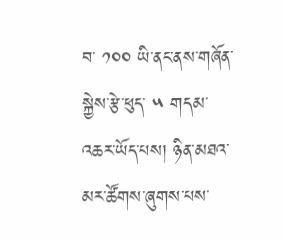བ་ ༡༠༠ ཡི་ནང་ནས་གཞོན་སྐྱེས་རྩེ་ཕུད་ ༥ གདམ་འཆར་ཡོད་པས། ཉིན་མཐའ་མར་ཚོགས་ཞུགས་པས་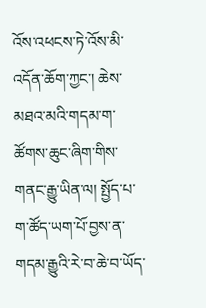འོས་འཕངས་ཏེ་འོས་མི་འདོན་ཆོག་ཀྱང་། ཆེས་མཐའ་མའི་གདམ་ག་ཚོགས་ཆུང་ཞིག་གིས་གནང་རྒྱུ་ཡིན་ལ། སྤྱོད་པ་ག་ཚོད་ཡག་པོ་བྱས་ན་གདམ་རྒྱུའི་རེ་བ་ཆེ་བ་ཡོད་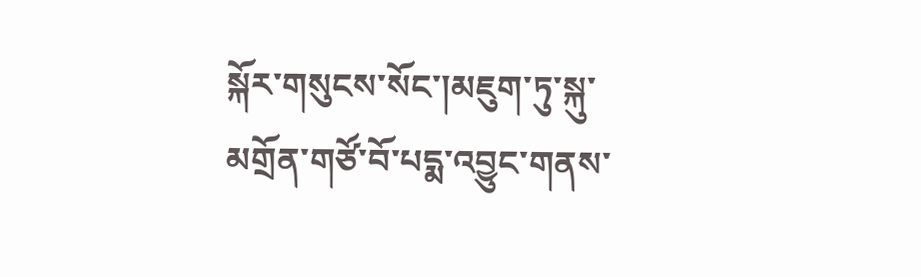སྐོར་གསུངས་སོང་།མཇུག་ཏུ་སྐུ་མགྲོན་གཙོ་བོ་པདྨ་འབྱུང་གནས་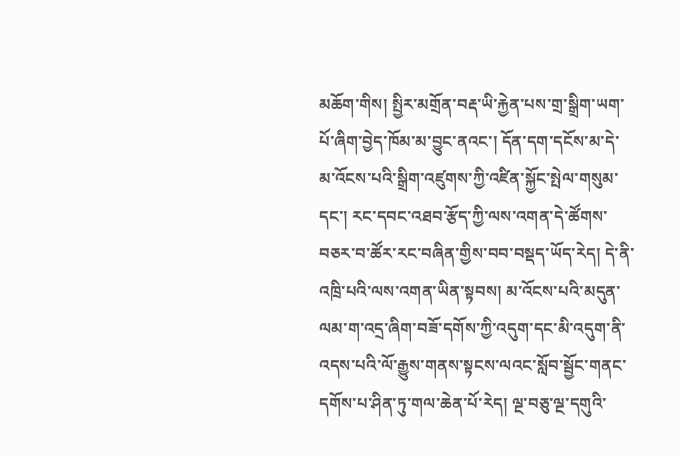མཆོག་གིས། སྤྱིར་མགྲོན་བརྡ་ཡི་རྐྱེན་པས་གྲ་སྒྲིག་ཡག་པོ་ཞིག་བྱེད་ཁོམ་མ་བྱུང་ནའང་། དོན་དག་དངོས་མ་དེ་མ་འོངས་པའི་སྒྲིག་འཛུགས་ཀྱི་འཛིན་སྐྱོང་སྤེལ་གསུམ་དང་། རང་དབང་འཐབ་རྩོད་ཀྱི་ལས་འགན་དེ་ཚོགས་བཅར་བ་ཚོར་རང་བཞིན་གྱིས་བབ་བསྡད་ཡོད་རེད། དེ་ནི་འཁྲི་པའི་ལས་འགན་ཡིན་སྟབས། མ་འོངས་པའི་མདུན་ལམ་ག་འདྲ་ཞིག་བཟོ་དགོས་ཀྱི་འདུག་དང་མི་འདུག་ནི་འདས་པའི་ལོ་རྒྱུས་གནས་སྟངས་ལའང་སློབ་སྦྱོང་གནང་དགོས་པ་ཤིན་ཏུ་གལ་ཆེན་པོ་རེད། ལྔ་བཅུ་ལྔ་དགུའི་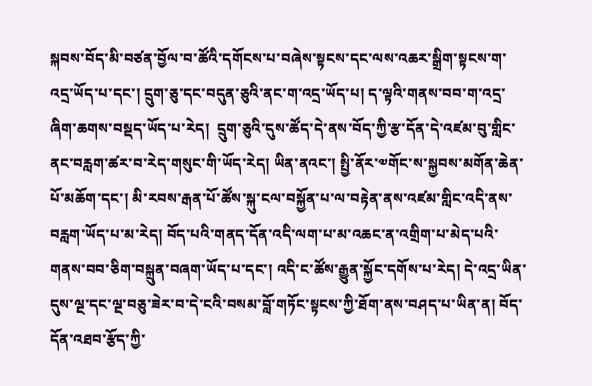སྐབས་བོད་མི་བཙན་བྱོལ་བ་ཚོའི་དགོངས་པ་བཞེས་སྟངས་དང་ལས་འཆར་སྒྲིག་སྟངས་ག་འདྲ་ཡོད་པ་དང་། དྲུག་ཅུ་དང་བདུན་ཅུའི་ནང་ག་འདྲ་ཡོད་པ། ད་ལྟའི་གནས་བབ་ག་འདྲ་ཞིག་ཆགས་བསྡད་ཡོད་པ་རེད།  དྲུག་ཅུའི་དུས་ཚོད་དེ་ནས་བོད་ཀྱི་རྩ་དོན་དེ་འཛམ་བུ་གླིང་ནང་བརླག་ཚར་བ་རེད་གསུང་གི་ཡོད་རེད། ཡིན་ནའང་། སྤྱི་ནོར་༧གོང་ས་སྐྱབས་མགོན་ཆེན་པོ་མཆོག་དང་། མི་རབས་རྒན་པོ་ཚོས་སྐུ་ངལ་བསྐྱོན་པ་ལ་བརྟེན་ནས་འཛམ་གླིང་འདི་ནས་བརླག་ཡོད་པ་མ་རེད། བོད་པའི་གནད་དོན་འདི་ལག་པ་མ་འཆང་ན་འགྲིག་པ་མེད་པའི་གནས་བབ་ཅིག་བསྐྲུན་བཞག་ཡོད་པ་དང་། འདི་ང་ཚོས་རྒྱུན་སྐྱོང་དགོས་པ་རེད། དེ་འདྲ་ཡིན་དུས་ལྔ་དང་ལྔ་བཅུ་ཟེར་བ་དེ་ངའི་བསམ་བློ་གཏོང་སྟངས་ཀྱི་ཐོག་ནས་བཤད་པ་ཡིན་ན། བོད་དོན་འཐབ་རྩོད་ཀྱི་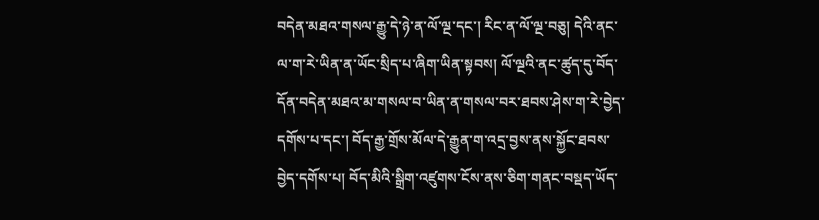བདེན་མཐའ་གསལ་རྒྱུ་དེ་ཉེ་ན་ལོ་ལྔ་དང་། རིང་ན་ལོ་ལྔ་བཅུ། དེའི་ནང་ལ་ག་རེ་ཡིན་ན་ཡོང་སྲིད་པ་ཞིག་ཡིན་སྟབས། ལོ་ལྔའི་ནང་ཚུད་དུ་བོད་དོན་བདེན་མཐའ་མ་གསལ་བ་ཡིན་ན་གསལ་བར་ཐབས་ཤེས་ག་རེ་བྱེད་དགོས་པ་དང་། བོད་རྒྱ་གྲོས་མོལ་དེ་རྒྱུན་ག་འདྲ་བྱས་ནས་སྐྱོང་ཐབས་བྱེད་དགོས་པ། བོད་མིའི་སྒྲིག་འཛུགས་ངོས་ནས་ཅིག་གནང་བསྡད་ཡོད་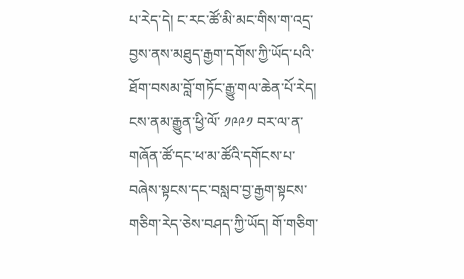པ་རེད་དེ། ང་རང་ཚོ་མི་མང་གིས་ག་འདྲ་བྱས་ནས་མཐུད་རྒྱག་དགོས་ཀྱི་ཡོད་པའི་ཐོག་བསམ་བློ་གཏོང་རྒྱུ་གལ་ཆེན་པོ་རེད། ངས་ནམ་རྒྱུན་ཕྱི་ལོ་ ༡༩༩༡ བར་ལ་ན་གཞོན་ཚོ་དང་ཕ་མ་ཚོའི་དགོངས་པ་བཞེས་སྟངས་དང་བསླབ་བྱ་རྒྱག་སྟངས་གཅིག་རེད་ཅེས་བཤད་ཀྱི་ཡོད། གོ་གཅིག་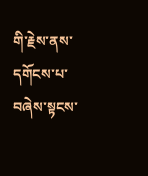གི་རྗེས་ནས་དགོངས་པ་བཞེས་སྟངས་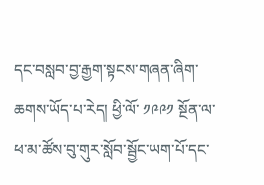དང་བསླབ་བྱ་རྒྱག་སྟངས་གཞན་ཞིག་ཆགས་ཡོད་པ་རེད། ཕྱི་ལོ་ ༡༩༩༡ སྔོན་ལ་ཕ་མ་ཚོས་བུ་གུར་སློབ་སྦྱོང་ཡག་པོ་དང་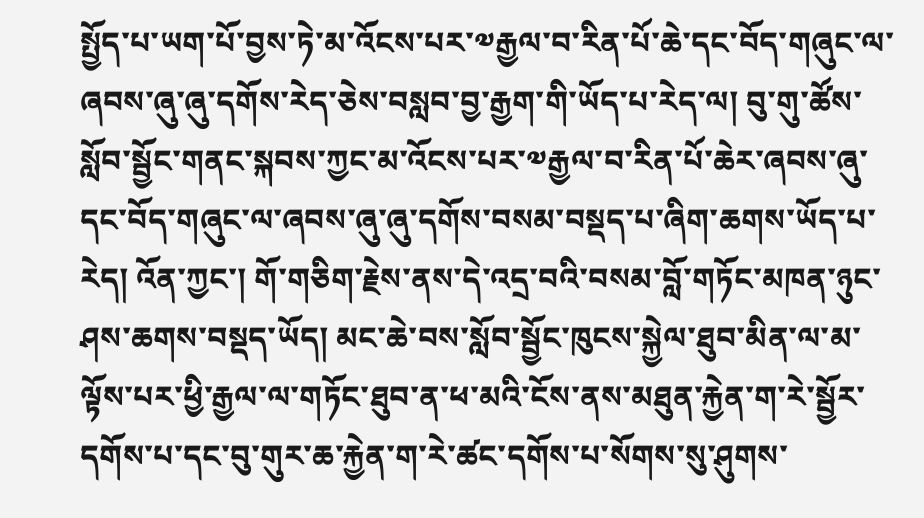སྤྱོད་པ་ཡག་པོ་བྱས་ཏེ་མ་འོངས་པར་༧རྒྱལ་བ་རིན་པོ་ཆེ་དང་བོད་གཞུང་ལ་ཞབས་ཞུ་ཞུ་དགོས་རེད་ཅེས་བསླབ་བྱ་རྒྱག་གི་ཡོད་པ་རེད་ལ། བུ་གུ་ཚོས་སློབ་སྦྱོང་གནང་སྐབས་ཀྱང་མ་འོངས་པར་༧རྒྱལ་བ་རིན་པོ་ཆེར་ཞབས་ཞུ་དང་བོད་གཞུང་ལ་ཞབས་ཞུ་ཞུ་དགོས་བསམ་བསྡད་པ་ཞིག་ཆགས་ཡོད་པ་རེད། འོན་ཀྱང་། གོ་གཅིག་རྗེས་ནས་དེ་འདྲ་བའི་བསམ་བློ་གཏོང་མཁན་ཉུང་ཤས་ཆགས་བསྡད་ཡོད། མང་ཆེ་བས་སློབ་སྦྱོང་ཁུངས་སྐྱེལ་ཐུབ་མིན་ལ་མ་ལྟོས་པར་ཕྱི་རྒྱལ་ལ་གཏོང་ཐུབ་ན་ཕ་མའི་ངོས་ནས་མཐུན་རྐྱེན་ག་རེ་སྦྱོར་དགོས་པ་དང་བུ་གུར་ཆ་རྐྱེན་ག་རེ་ཚང་དགོས་པ་སོགས་སུ་ཤུགས་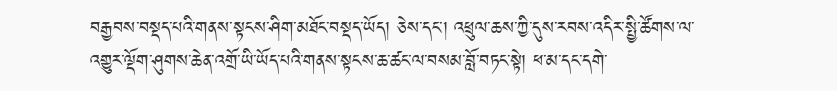བརྒྱབས་བསྡད་པའི་གནས་སྟངས་ཤིག་མཐོང་བསྡད་ཡོད། ཅེས་དང་། འཕྲུལ་ཆས་ཀྱི་དུས་རབས་འདིར་སྤྱི་ཚོགས་ལ་འགྱུར་ལྡོག་ཤུགས་ཆེན་འགྲོ་ཡི་ཡོད་པའི་གནས་སྟངས་ཆ་ཚང་ལ་བསམ་བློ་བཏང་སྟེ། ཕ་མ་དང་དགེ་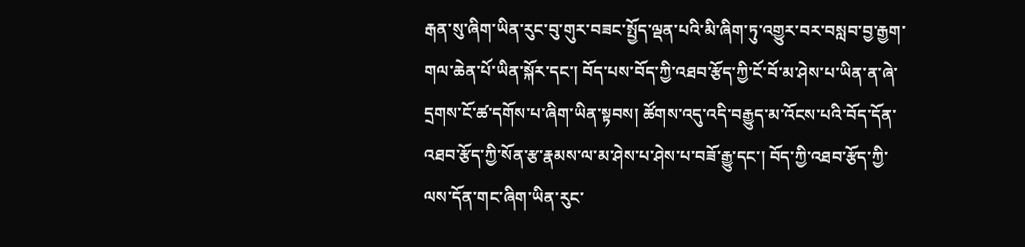རྒན་སུ་ཞིག་ཡིན་རུང་བུ་གུར་བཟང་སྤྱོད་ལྡན་པའི་མི་ཞིག་ཏུ་འགྱུར་བར་བསླབ་བྱ་རྒྱག་གལ་ཆེན་པོ་ཡིན་སྐོར་དང་། བོད་པས་བོད་ཀྱི་འཐབ་རྩོད་ཀྱི་ངོ་བོ་མ་ཤེས་པ་ཡིན་ན་ཞེ་དྲགས་ངོ་ཚ་དགོས་པ་ཞིག་ཡིན་སྟབས། ཚོགས་འདུ་འདི་བརྒྱུད་མ་འོངས་པའི་བོད་དོན་འཐབ་རྩོད་ཀྱི་སོན་རྩ་རྣམས་ལ་མ་ཤེས་པ་ཤེས་པ་བཟོ་རྒྱུ་དང་། བོད་ཀྱི་འཐབ་རྩོད་ཀྱི་ལས་དོན་གང་ཞིག་ཡིན་རུང་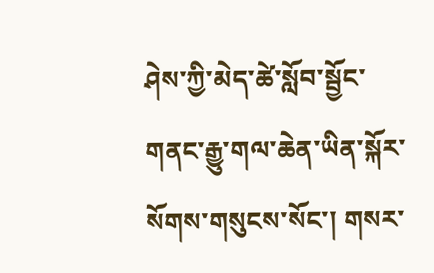ཤེས་ཀྱི་མེད་ཚེ་སློབ་སྦྱོང་གནང་རྒྱུ་གལ་ཆེན་ཡིན་སྐོར་སོགས་གསུངས་སོང་། གསར་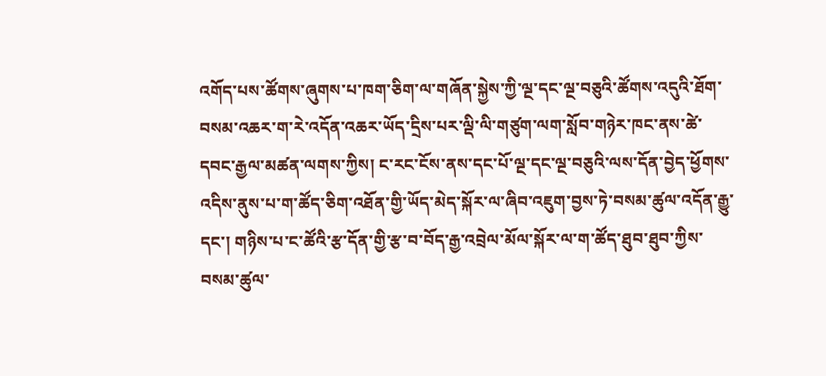འགོད་པས་ཚོགས་ཞུགས་པ་ཁག་ཅིག་ལ་གཞོན་སྐྱེས་ཀྱི་ལྔ་དང་ལྔ་བཅུའི་ཚོགས་འདུའི་ཐོག་བསམ་འཆར་ག་རེ་འདོན་འཆར་ཡོད་དྲིས་པར་ལྡི་ལི་གཙུག་ལག་སློབ་གཉེར་ཁང་ནས་ཚེ་དབང་རྒྱལ་མཚན་ལགས་ཀྱིས། ང་རང་ངོས་ནས་དང་པོ་ལྔ་དང་ལྔ་བཅུའི་ལས་དོན་བྱེད་ཕྱོགས་འདིས་ནུས་པ་ག་ཚོད་ཅིག་འཐོན་གྱི་ཡོད་མེད་སྐོར་ལ་ཞིབ་འཇུག་བྱས་ཏེ་བསམ་ཚུལ་འདོན་རྒྱུ་དང་། གཉིས་པ་ང་ཚོའི་རྩ་དོན་གྱི་རྩ་བ་བོད་རྒྱ་འབྲེལ་མོལ་སྐོར་ལ་ག་ཚོད་ཐུབ་ཐུབ་ཀྱིས་བསམ་ཚུལ་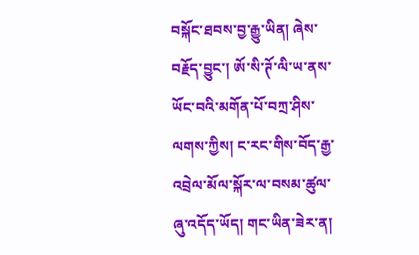བསྐོང་ཐབས་བྱ་རྒྱུ་ཡིན། ཞེས་བརྗོད་བྱུང་། ཨོ་སི་ཊོ་ལི་ཡ་ནས་ཡོང་བའི་མགོན་པོ་བཀྲ་ཤིས་ལགས་ཀྱིས། ང་རང་གིས་བོད་རྒྱ་འབྲེལ་མོལ་སྐོར་ལ་བསམ་ཚུལ་ཞུ་འདོད་ཡོད། གང་ཡིན་ཟེར་ན།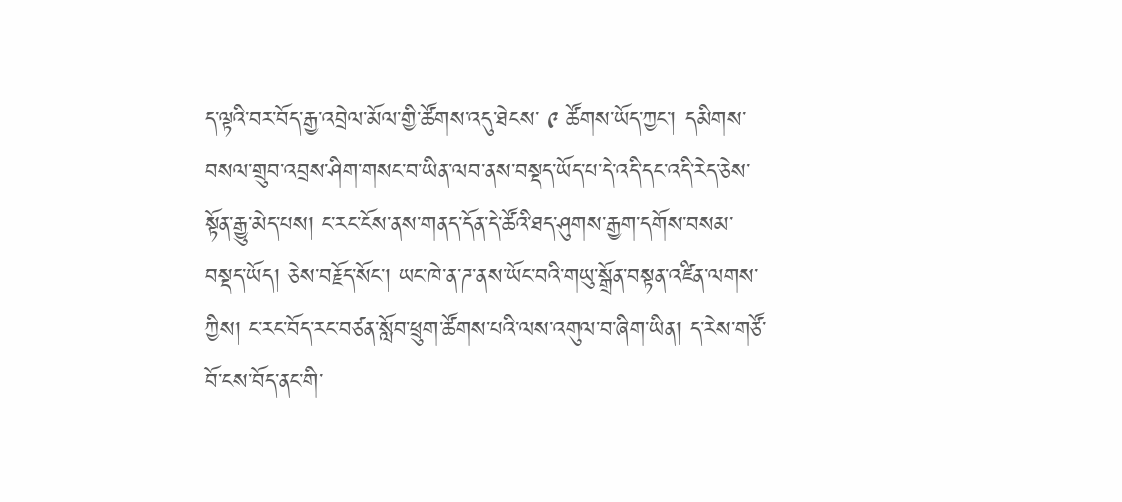ད་ལྟའི་བར་བོད་རྒྱ་འབྲེལ་མོལ་གྱི་ཚོགས་འདུ་ཐེངས་ ༩ ཚོགས་ཡོད་ཀྱང་། དམིགས་བསལ་གྲུབ་འབྲས་ཤིག་གསང་བ་ཡིན་ལབ་ནས་བསྡད་ཡོད་པ་དེ་འདི་དང་འདི་རེད་ཅེས་སྟོན་རྒྱུ་མེད་པས། ང་རང་ངོས་ནས་གནད་དོན་དེ་ཚོའི་ཐད་ཤུགས་རྒྱག་དགོས་བསམ་བསྡད་ཡོད། ཅེས་བརྗོད་སོང་། ཡང་ཁེ་ན་ཌ་ནས་ཡོང་བའི་གཡུ་སྒྲོན་བསྟན་འཛིན་ལགས་ཀྱིས། ང་རང་བོད་རང་བཙན་སློབ་ཕྲུག་ཚོགས་པའི་ལས་འགུལ་བ་ཞིག་ཡིན། ད་རེས་གཙོ་བོ་ངས་བོད་ནང་གི་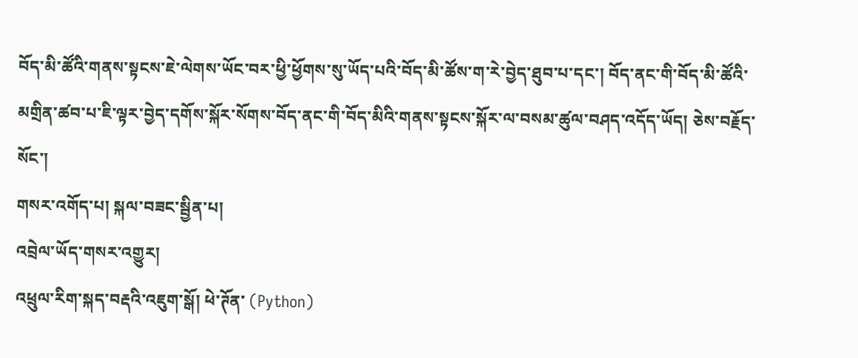བོད་མི་ཚོའི་གནས་སྟངས་ཇེ་ལེགས་ཡོང་བར་ཕྱི་ཕྱོགས་སུ་ཡོད་པའི་བོད་མི་ཚོས་ག་རེ་བྱེད་ཐུབ་པ་དང་། བོད་ནང་གི་བོད་མི་ཚོའི་མགྲིན་ཚབ་པ་ཇི་ལྟར་བྱེད་དགོས་སྐོར་སོགས་བོད་ནང་གི་བོད་མིའི་གནས་སྟངས་སྐོར་ལ་བསམ་ཚུལ་བཤད་འདོད་ཡོད། ཅེས་བརྗོད་སོང་།
གསར་འགོད་པ། སྐལ་བཟང་སྦྱིན་པ།
འབྲེལ་ཡོད་གསར་འགྱུར།
འཕྲུལ་རིག་སྐད་བརྡའི་འཇུག་སྒོ། ཕེ་ཊོན་ (Python)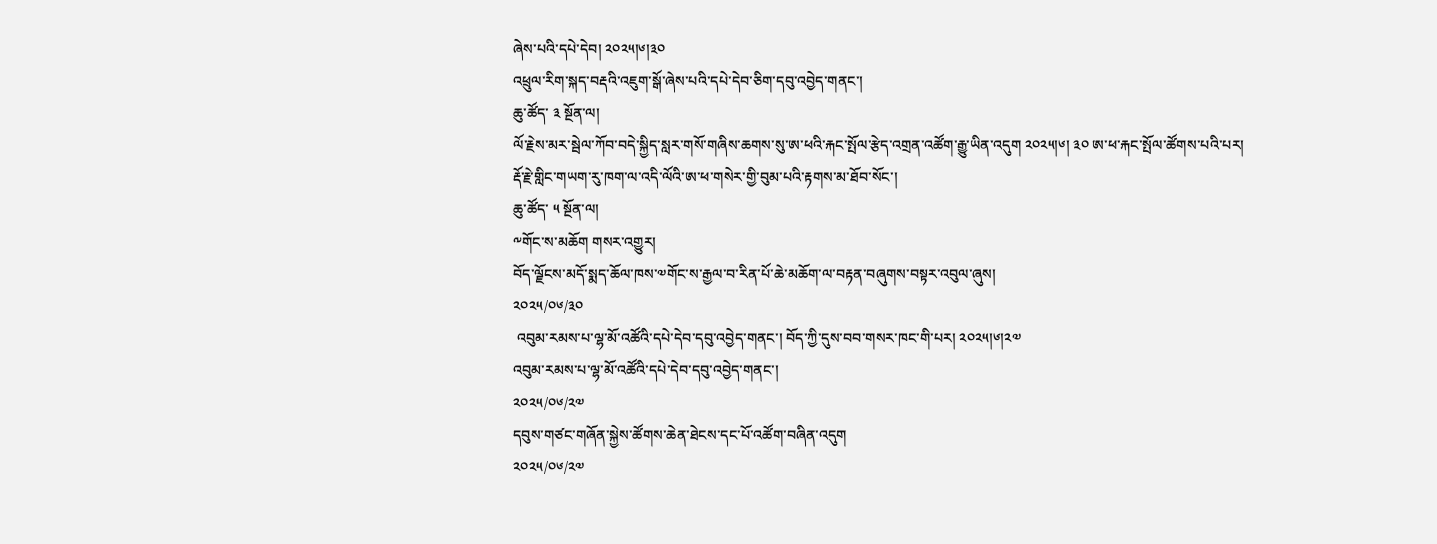ཞེས་པའི་དཔེ་དེབ། ༢༠༢༥།༦།༣༠
འཕྲུལ་རིག་སྐད་བརྡའི་འཇུག་སྒོ་ཞེས་པའི་དཔེ་དེབ་ཅིག་དབུ་འབྱེད་གནང་།
ཆུ་ཚོད་ ༣ སྔོན་ལ།
ལོ་རྗེས་མར་སྦེལ་ཀོབ་བདེ་སྐྱིད་སླར་གསོ་གཞིས་ཆགས་སུ་ཨ་ཕའི་རྐང་སྤོལ་རྩེད་འགྲན་འཚོག་རྒྱུ་ཡིན་འདུག ༢༠༢༥།༦། ༣༠ ཨ་ཕ་རྐང་སྤོལ་ཚོགས་པའི་པར།
རྡོ་རྗེ་གླིང་གཡག་རུ་ཁག་ལ་འདི་ལོའི་ཨ་ཕ་གསེར་གྱི་བུམ་པའི་རྟགས་མ་ཐོབ་སོང་།
ཆུ་ཚོད་ ༥ སྔོན་ལ།
༸གོང་ས་མཆོག གསར་འགྱུར།
བོད་ལྗོངས་མདོ་སྨད་ཆོལ་ཁས་༧གོང་ས་རྒྱལ་བ་རིན་པོ་ཆེ་མཆོག་ལ་བརྟན་བཞུགས་བསྟར་འབུལ་ཞུས།
༢༠༢༥/༠༦/༣༠
 འབུམ་རམས་པ་ལྷ་མོ་འཚོའི་དཔེ་དེབ་དབུ་འབྱེད་གནང་། བོད་ཀྱི་དུས་བབ་གསར་ཁང་གི་པར། ༢༠༢༥།༦།༢༧
འབུམ་རམས་པ་ལྷ་མོ་འཚོའི་དཔེ་དེབ་དབུ་འབྱེད་གནང་།
༢༠༢༥/༠༦/༢༧
དབུས་གཙང་གཞོན་སྐྱེས་ཚོགས་ཆེན་ཐེངས་དང་པོ་འཚོག་བཞིན་འདུག
༢༠༢༥/༠༦/༢༧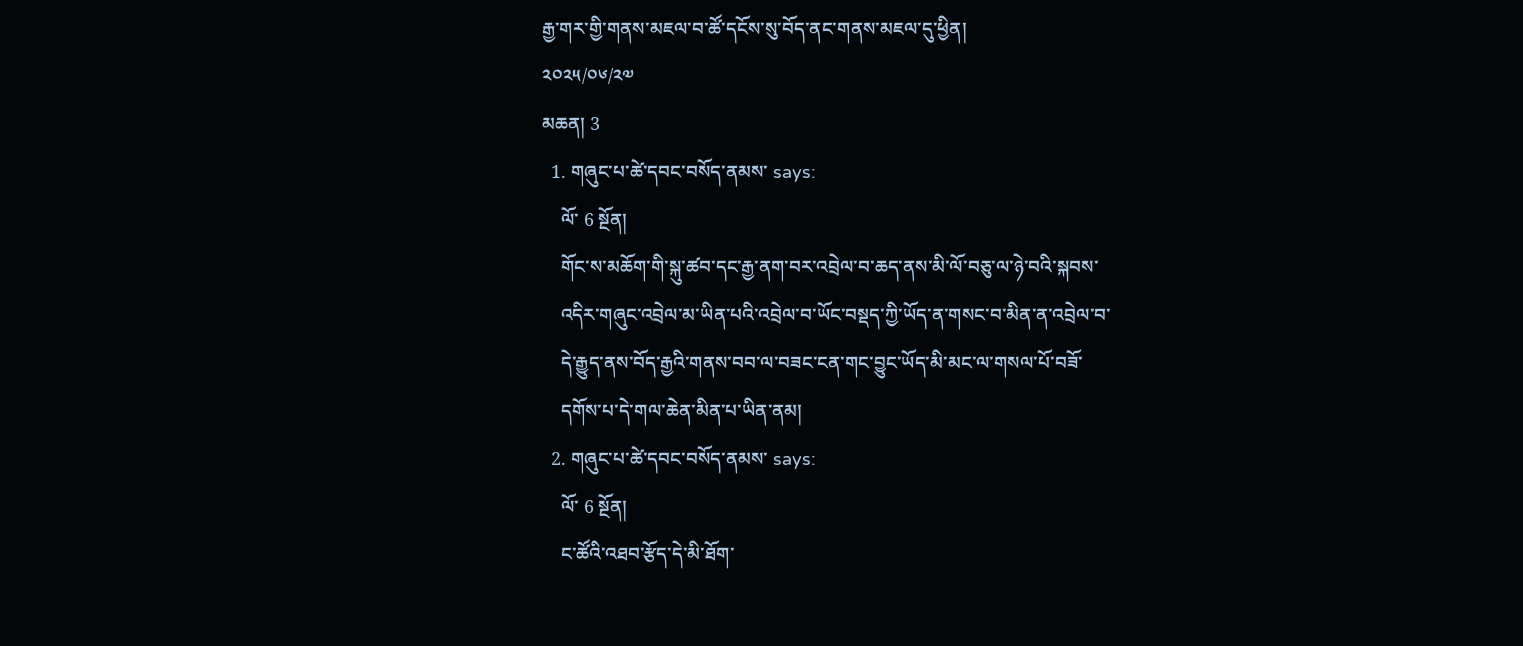རྒྱ་གར་གྱི་གནས་མཇལ་བ་ཚོ་དངོས་སུ་བོད་ནང་གནས་མཇལ་དུ་ཕྱིན།
༢༠༢༥/༠༦/༢༧
མཆན། 3
  1. གཞུང་པ་ཚེ་དབང་བསོད་ནམས་ says:
    ལོ་ 6 སྔོན།
    གོང་ས་མཆོག་གི་སྐུ་ཚབ་དང་རྒྱ་ནག་བར་འབྲེལ་བ་ཆད་ནས་མི་ལོ་བཅུ་ལ་ཉེ་བའི་སྐབས་
    འདིར་གཞུང་འབྲེལ་མ་ཡིན་པའི་འབྲེལ་བ་ཡོང་བསྡད་ཀྱི་ཡོད་ན་གསང་བ་མིན་ན་འབྲེལ་བ་
    དེ་རྒྱུད་ནས་བོད་རྒྱའི་གནས་བབ་ལ་བཟང་ངན་གང་བྱུང་ཡོད་མི་མང་ལ་གསལ་པོ་བཟོ་
    དགོས་པ་དེ་གལ་ཆེན་མིན་པ་ཡིན་ནམ།
  2. གཞུང་པ་ཚེ་དབང་བསོད་ནམས་ says:
    ལོ་ 6 སྔོན།
    ང་ཚོའི་འཐབ་རྩོད་དེ་མི་ཐོག་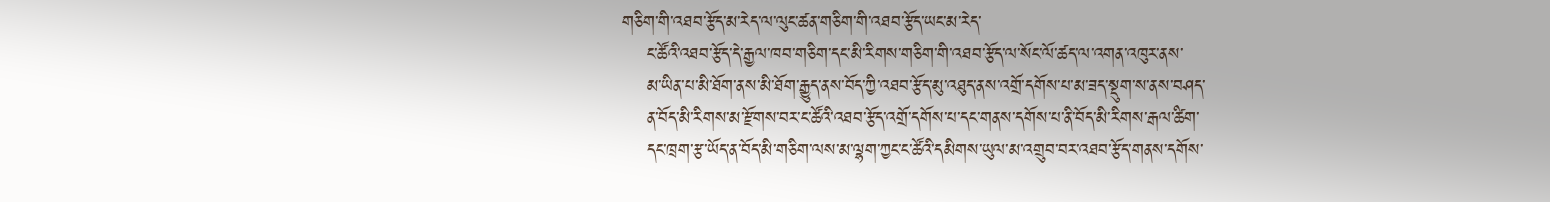གཅིག་གི་འཐབ་རྩོད་མ་རེད་ལ་ལུང་ཚན་གཅིག་གི་འཐབ་རྩོད་ཡང་མ་རེད་
    ང་ཚོའི་འཐབ་རྩོད་དེ་རྒྱལ་ཁབ་གཅིག་དང་མི་རིགས་གཅིག་གི་འཐབ་རྩོད་ལ་སོང་ལོ་ཚད་ལ་འགན་འཁུར་ནས་
    མ་ཡིན་པ་མི་ཐོག་ནས་མི་ཐོག་རྒྱུད་ནས་བོད་ཀྱི་འཐབ་རྩོད་མུ་འཐུད་ནས་འགྲོ་དགོས་པ་མ་ཟད་སྡུག་ས་ནས་བཤད་
    ན་བོད་མི་རིགས་མ་རྫོགས་བར་ང་ཚོའི་འཐབ་རྩོད་འགྲོ་དགོས་པ་དང་གནས་དགོས་པ་ནི་བོད་མི་རིགས་རྒལ་ཚིག་
    དང་ཁྲག་རྩ་ཡོད་ན་བོད་མི་གཅིག་ལས་མ་ལྷག་ཀྱང་ང་ཚོའི་དམིགས་ཡུལ་མ་འགྲུབ་བར་འཐབ་རྩོད་གནས་དགོས་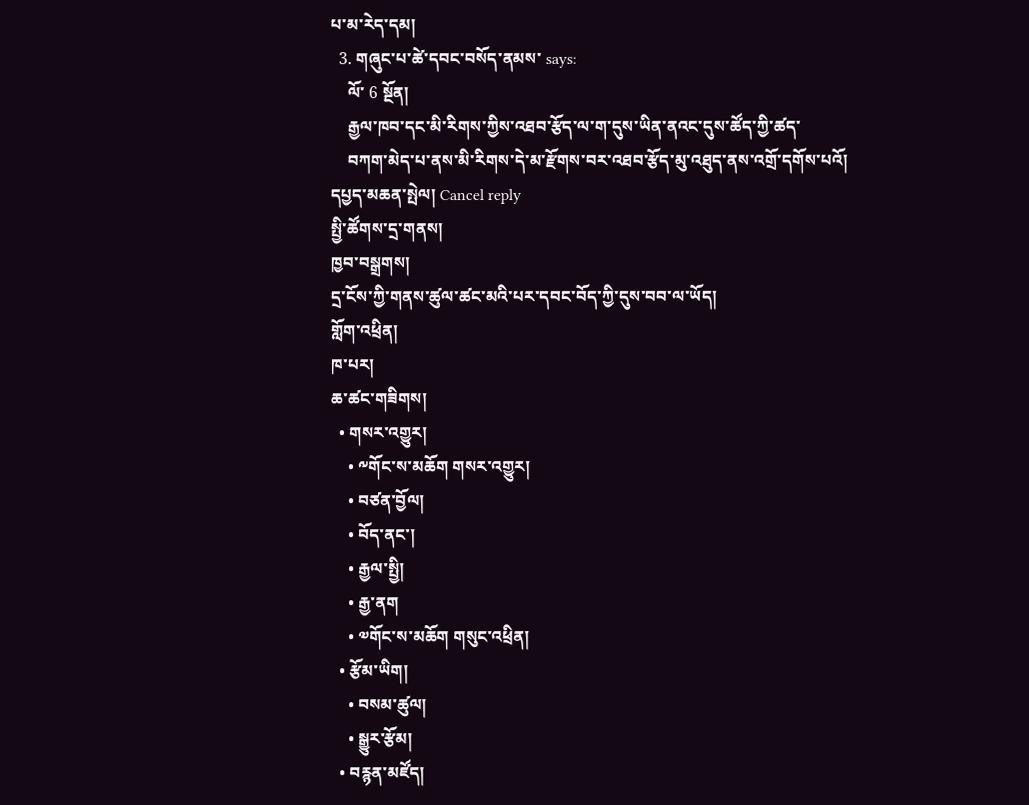པ་མ་རེད་དམ།
  3. གཞུང་པ་ཚེ་དབང་བསོད་ནམས་ says:
    ལོ་ 6 སྔོན།
    རྒྱལ་ཁབ་དང་མི་རིགས་ཀྱིས་འཐབ་རྩོད་ལ་ག་དུས་ཡིན་ནའང་དུས་ཚོད་ཀྱི་ཚད་
    བཀག་མེད་པ་ནས་མི་རིགས་དེ་མ་རྫོགས་བར་འཐབ་རྩོད་མུ་འཐུད་ནས་འགྲོ་དགོས་པའོ།
དཔྱད་མཆན་སྤེལ། Cancel reply
སྤྱི་ཚོགས་དྲ་གནས།
ཁྱབ་བསྒྲགས།
དྲ་ངོས་ཀྱི་གནས་ཚུལ་ཚང་མའི་པར་དབང་བོད་ཀྱི་དུས་བབ་ལ་ཡོད།
གློག་འཕྲིན།
ཁ་པར།
ཆ་ཚང་གཟིགས།
  • གསར་འགྱུར།
    • ༸གོང་ས་མཆོག གསར་འགྱུར།
    • བཙན་བྱོལ།
    • བོད་ནང་།
    • རྒྱལ་སྤྱི།
    • རྒྱ་ནག
    • ༧གོང་ས་མཆོག གསུང་འཕྲིན།
  • རྩོམ་ཡིག།
    • བསམ་ཚུལ།
    • སྒྱུར་རྩོམ།
  • བརྙན་མཛོད།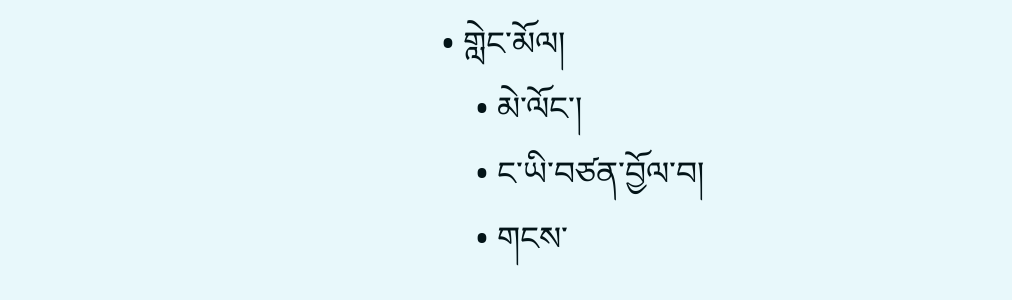• གླེང་མོལ།
    • མེ་ལོང་།
    • ང་ཡི་བཙན་བྱོལ་བ།
    • གངས་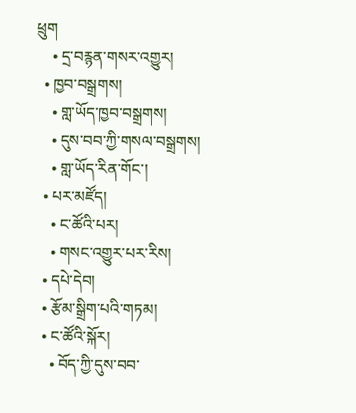ཕྲུག
    • དྲ་བརྙན་གསར་འགྱུར།
  • ཁྱབ་བསྒྲགས།
    • གླ་ཡོད་ཁྱབ་བསྒྲགས།
    • དུས་བབ་ཀྱི་གསལ་བསྒྲགས།
    • གླ་ཡོད་རིན་གོང་།
  • པར་མཛོད།
    • ང་ཚོའི་པར།
    • གསང་འགྱུར་པར་རིས།
  • དཔེ་དེབ།
  • རྩོམ་སྒྲིག་པའི་གཏམ།
  • ང་ཚོའི་སྐོར།
    • བོད་ཀྱི་དུས་བབ་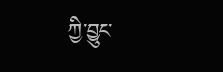ཀྱི་བྱུང་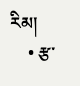རིམ།
    • རྩ་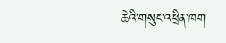ཆེའི་གསུང་འཕྲིན་ཁག